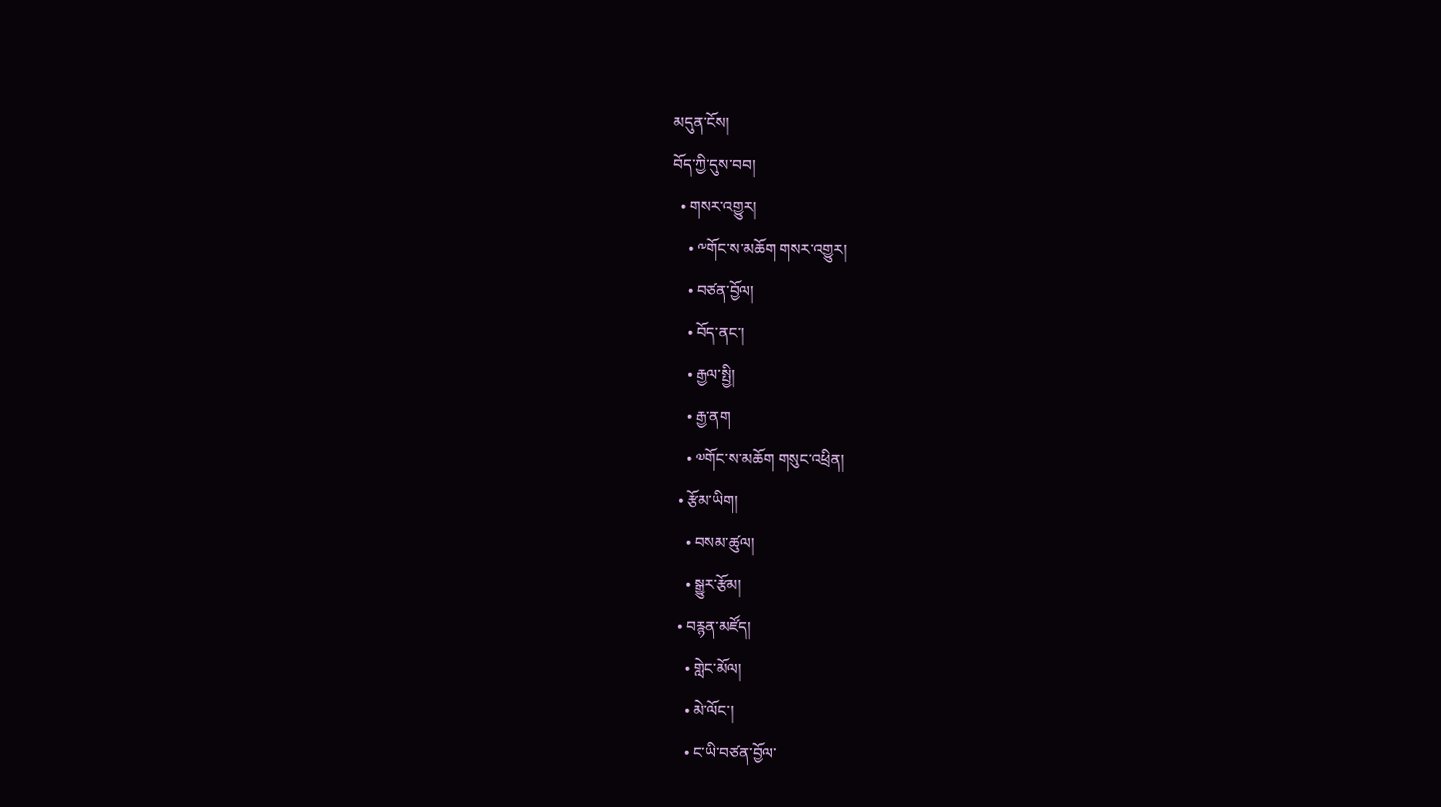མདུན་ངོས།
བོད་ཀྱི་དུས་བབ།
  • གསར་འགྱུར།
    • ༸གོང་ས་མཆོག གསར་འགྱུར།
    • བཙན་བྱོལ།
    • བོད་ནང་།
    • རྒྱལ་སྤྱི།
    • རྒྱ་ནག
    • ༧གོང་ས་མཆོག གསུང་འཕྲིན།
  • རྩོམ་ཡིག།
    • བསམ་ཚུལ།
    • སྒྱུར་རྩོམ།
  • བརྙན་མཛོད།
    • གླེང་མོལ།
    • མེ་ལོང་།
    • ང་ཡི་བཙན་བྱོལ་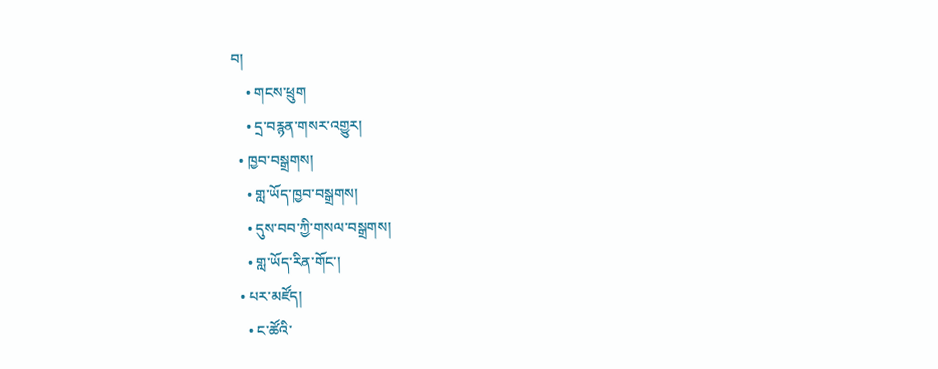བ།
    • གངས་ཕྲུག
    • དྲ་བརྙན་གསར་འགྱུར།
  • ཁྱབ་བསྒྲགས།
    • གླ་ཡོད་ཁྱབ་བསྒྲགས།
    • དུས་བབ་ཀྱི་གསལ་བསྒྲགས།
    • གླ་ཡོད་རིན་གོང་།
  • པར་མཛོད།
    • ང་ཚོའི་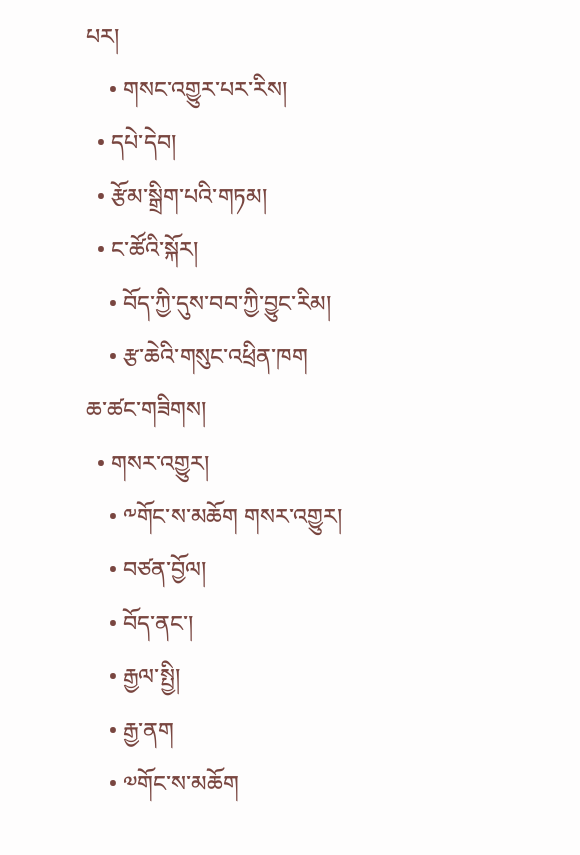པར།
    • གསང་འགྱུར་པར་རིས།
  • དཔེ་དེབ།
  • རྩོམ་སྒྲིག་པའི་གཏམ།
  • ང་ཚོའི་སྐོར།
    • བོད་ཀྱི་དུས་བབ་ཀྱི་བྱུང་རིམ།
    • རྩ་ཆེའི་གསུང་འཕྲིན་ཁག
ཆ་ཚང་གཟིགས།
  • གསར་འགྱུར།
    • ༸གོང་ས་མཆོག གསར་འགྱུར།
    • བཙན་བྱོལ།
    • བོད་ནང་།
    • རྒྱལ་སྤྱི།
    • རྒྱ་ནག
    • ༧གོང་ས་མཆོག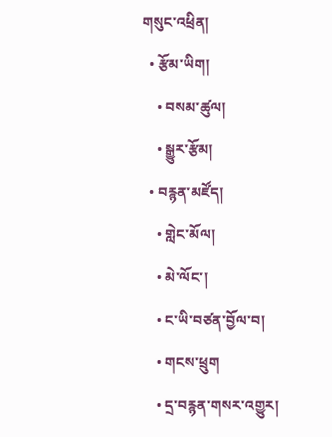གསུང་འཕྲིན།
  • རྩོམ་ཡིག།
    • བསམ་ཚུལ།
    • སྒྱུར་རྩོམ།
  • བརྙན་མཛོད།
    • གླེང་མོལ།
    • མེ་ལོང་།
    • ང་ཡི་བཙན་བྱོལ་བ།
    • གངས་ཕྲུག
    • དྲ་བརྙན་གསར་འགྱུར།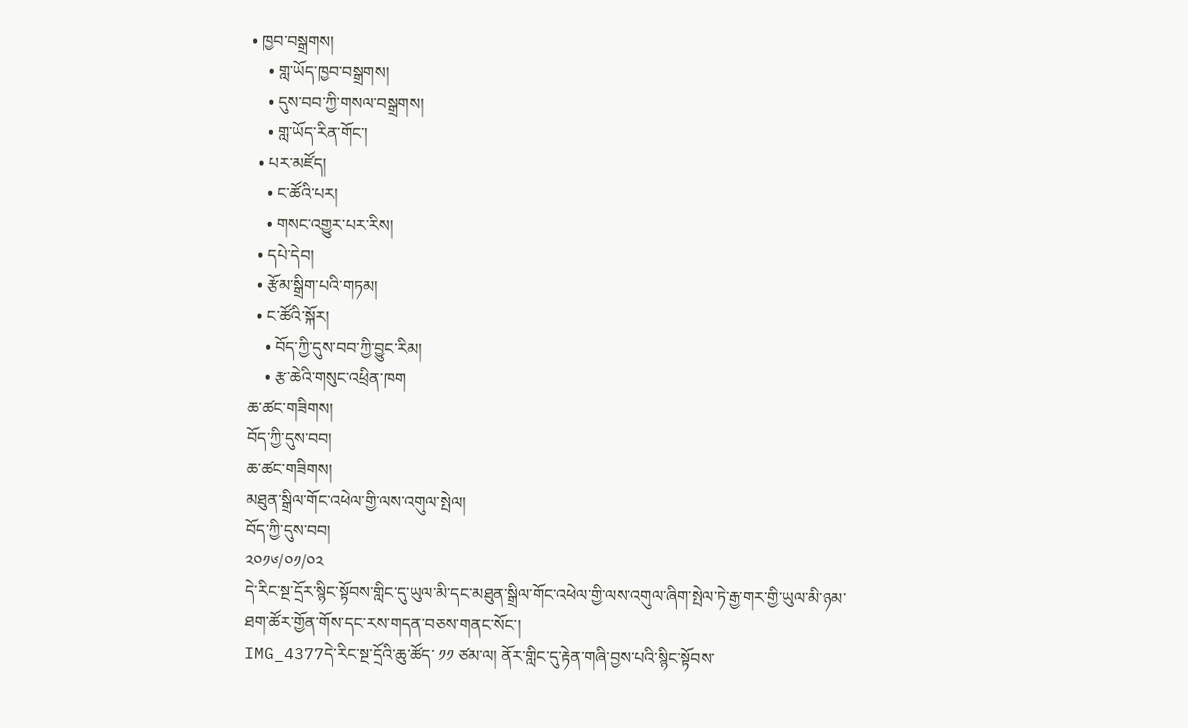• ཁྱབ་བསྒྲགས།
    • གླ་ཡོད་ཁྱབ་བསྒྲགས།
    • དུས་བབ་ཀྱི་གསལ་བསྒྲགས།
    • གླ་ཡོད་རིན་གོང་།
  • པར་མཛོད།
    • ང་ཚོའི་པར།
    • གསང་འགྱུར་པར་རིས།
  • དཔེ་དེབ།
  • རྩོམ་སྒྲིག་པའི་གཏམ།
  • ང་ཚོའི་སྐོར།
    • བོད་ཀྱི་དུས་བབ་ཀྱི་བྱུང་རིམ།
    • རྩ་ཆེའི་གསུང་འཕྲིན་ཁག
ཆ་ཚང་གཟིགས།
བོད་ཀྱི་དུས་བབ།
ཆ་ཚང་གཟིགས།
མཐུན་སྒྲིལ་གོང་འཕེལ་གྱི་ལས་འགུལ་སྤེལ།
བོད་ཀྱི་དུས་བབ།
༢༠༡༦/༠༡/༠༢
དེ་རིང་སྔ་དྲོར་སྙིང་སྟོབས་གླིང་དུ་ཡུལ་མི་དང་མཐུན་སྒྲིལ་གོང་འཕེལ་གྱི་ལས་འགུལ་ཞིག་སྤེལ་ཏེ་རྒྱ་གར་གྱི་ཡུལ་མི་ཉམ་ཐག་ཚོར་གྱོན་གོས་དང་རས་གདན་བཅས་གནང་སོང་།
IMG_4377དེ་རིང་སྔ་དྲོའི་ཆུ་ཚོད་ ༡༡ ཙམ་ལ། ནོར་གླིང་དུ་རྟེན་གཞི་བྱས་པའི་སྙིང་སྟོབས་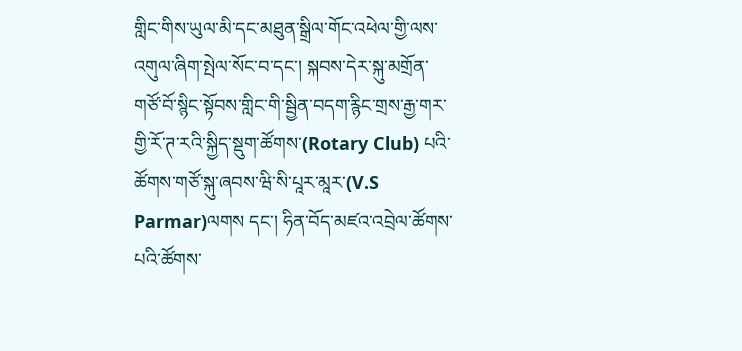གླིང་གིས་ཡུལ་མི་དང་མཐུན་སྒྲིལ་གོང་འཕེལ་གྱི་ལས་འགུལ་ཞིག་སྤེལ་སོང་བ་དང་། སྐབས་དེར་སྐུ་མགྲོན་གཙོ་བོ་སྙིང་སྟོབས་གླིང་གི་སྦྱིན་བདག་རྙིང་གྲས་རྒྱ་གར་གྱི་རོ་ཊ་རའི་སྐྱིད་སྡུག་ཚོགས་(Rotary Club) པའི་ཚོགས་གཙོ་སྐུ་ཞབས་ཝི་སི་པཱར་མཱར་(V.S Parmar)ལགས དང་། ཧིན་བོད་མཛའ་འབྲེལ་ཚོགས་པའི་ཚོགས་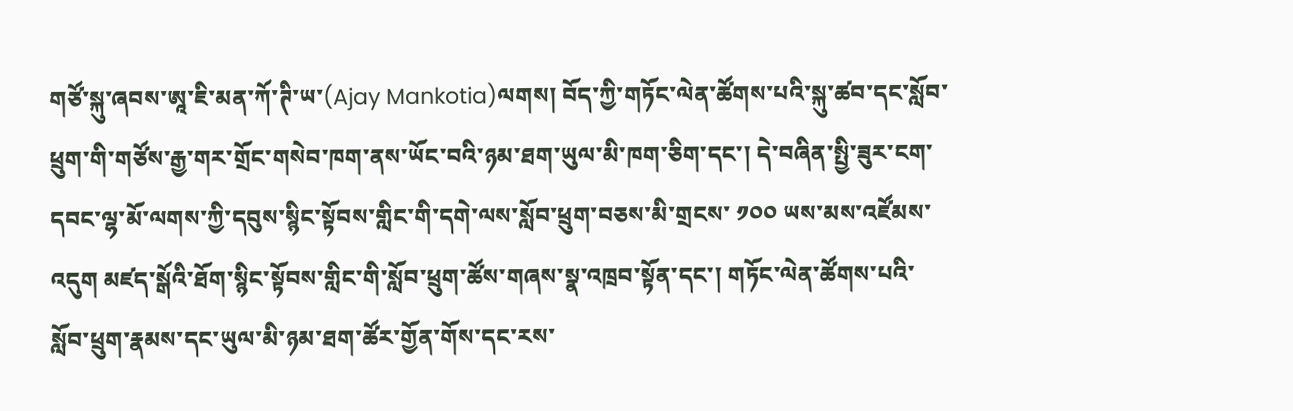གཙོ་སྐུ་ཞབས་ཨཱ་ཇི་མན་ཀོ་ཊི་ཡ་(Ajay Mankotia)ལགས། བོད་ཀྱི་གཏོང་ལེན་ཚོགས་པའི་སྐུ་ཚབ་དང་སློབ་ཕྲུག་གི་གཙོས་རྒྱ་གར་གྲོང་གསེབ་ཁག་ནས་ཡོང་བའི་ཉམ་ཐག་ཡུལ་མི་ཁག་ཅིག་དང་། དེ་བཞིན་སྤྱི་ཟུར་ངག་དབང་ལྷ་མོ་ལགས་ཀྱི་དབུས་སྙིང་སྟོབས་གླིང་གི་དགེ་ལས་སློབ་ཕྲུག་བཅས་མི་གྲངས་ ༡༠༠ ཡས་མས་འཛོམས་འདུག མཛད་སྒོའི་ཐོག་སྙིང་སྟོབས་གླིང་གི་སློབ་ཕྲུག་ཚོས་གཞས་སྣ་འཁྲབ་སྟོན་དང་། གཏོང་ལེན་ཚོགས་པའི་སློབ་ཕྲུག་རྣམས་དང་ཡུལ་མི་ཉམ་ཐག་ཚོར་གྱོན་གོས་དང་རས་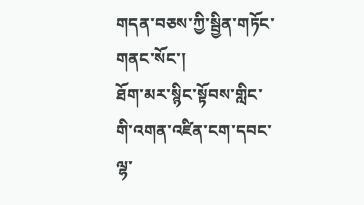གདན་བཅས་ཀྱི་སྦྱིན་གཏོང་གནང་སོང་།
ཐོག་མར་སྙིང་སྟོབས་གླིང་གི་འགན་འཛིན་ངག་དབང་ལྷ་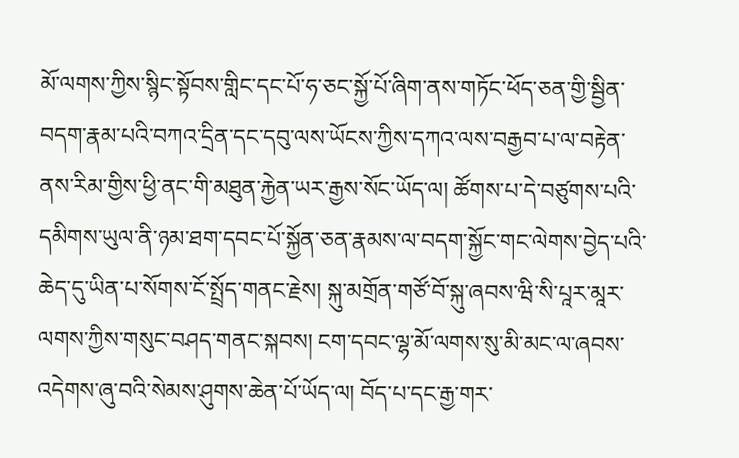མོ་ལགས་ཀྱིས་སྙིང་སྟོབས་གླིང་དང་པོ་ཧ་ཅང་སྐྱོ་པོ་ཞིག་ནས་གཏོང་ཕོད་ཅན་གྱི་སྦྱིན་བདག་རྣམ་པའི་བཀའ་དྲིན་དང་དབུ་ལས་ཡོངས་ཀྱིས་དཀའ་ལས་བརྒྱབ་པ་ལ་བརྟེན་ནས་རིམ་གྱིས་ཕྱི་ནང་གི་མཐུན་རྐྱེན་ཡར་རྒྱས་སོང་ཡོད་ལ། ཚོགས་པ་དེ་བཙུགས་པའི་དམིགས་ཡུལ་ནི་ཉམ་ཐག་དབང་པོ་སྐྱོན་ཅན་རྣམས་ལ་བདག་སྐྱོང་གང་ལེགས་བྱེད་པའི་ཆེད་དུ་ཡིན་པ་སོགས་ངོ་སྤྲོད་གནང་རྗེས། སྐུ་མགྲོན་གཙོ་བོ་སྐུ་ཞབས་ཝི་སི་པཱར་མཱར་ལགས་ཀྱིས་གསུང་བཤད་གནང་སྐབས། ངག་དབང་ལྷ་མོ་ལགས་སུ་མི་མང་ལ་ཞབས་འདེགས་ཞུ་བའི་སེམས་ཤུགས་ཆེན་པོ་ཡོད་ལ། བོད་པ་དང་རྒྱ་གར་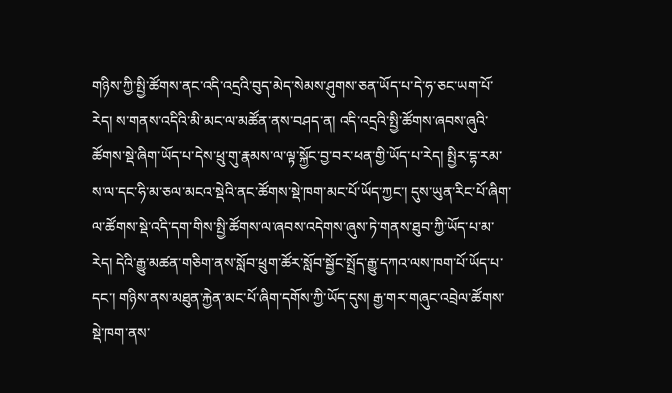གཉིས་ཀྱི་སྤྱི་ཚོགས་ནང་འདི་འདྲའི་བུད་མེད་སེམས་ཤུགས་ཅན་ཡོད་པ་དེ་ཧ་ཅང་ཡག་པོ་རེད། ས་གནས་འདིའི་མི་མང་ལ་མཚོན་ནས་བཤད་ན། འདི་འདྲའི་སྤྱི་ཚོགས་ཞབས་ཞུའི་ཚོགས་སྡེ་ཞིག་ཡོད་པ་དེས་ཕྲུ་གུ་རྣམས་ལ་ལྟ་སྐྱོང་བྱ་བར་ཕན་གྱི་ཡོད་པ་རེད། སྤྱིར་དྷ་རམ་ས་ལ་དང་ཧི་མ་ཅལ་མངའ་སྡེའི་ནང་ཚོགས་སྡེ་ཁག་མང་པོ་ཡོད་ཀྱང་། དུས་ཡུན་རིང་པོ་ཞིག་ལ་ཚོགས་སྡེ་འདི་དག་གིས་སྤྱི་ཚོགས་ལ་ཞབས་འདེགས་ཞུས་ཏེ་གནས་ཐུབ་ཀྱི་ཡོད་པ་མ་རེད། དེའི་རྒྱུ་མཚན་གཅིག་ནས་སློབ་ཕྲུག་ཚོར་སློབ་སྦྱོང་སྤྲོད་རྒྱུ་དཀའ་ལས་ཁག་པོ་ཡོད་པ་དང་། གཉིས་ནས་མཐུན་རྐྱེན་མང་པོ་ཞིག་དགོས་ཀྱི་ཡོད་དུས། རྒྱ་གར་གཞུང་འབྲེལ་ཚོགས་སྡེ་ཁག་ནས་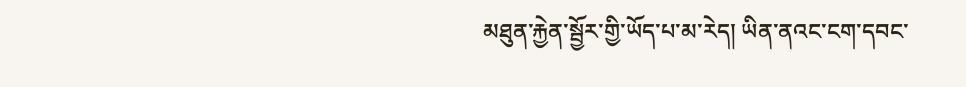མཐུན་རྐྱེན་སྦྱོར་གྱི་ཡོད་པ་མ་རེད། ཡིན་ནའང་ངག་དབང་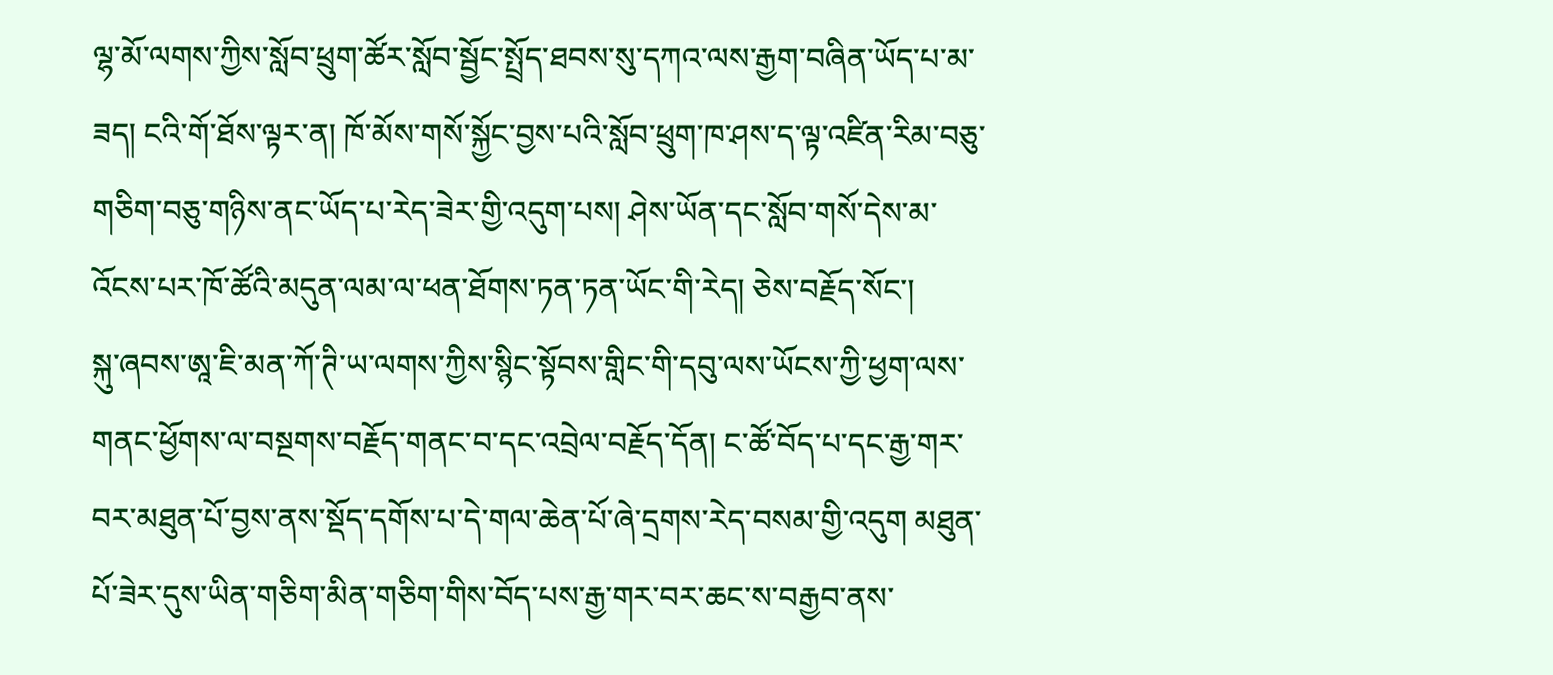ལྷ་མོ་ལགས་ཀྱིས་སློབ་ཕྲུག་ཚོར་སློབ་སྦྱོང་སྤྲོད་ཐབས་སུ་དཀའ་ལས་རྒྱག་བཞིན་ཡོད་པ་མ་ཟད། ངའི་གོ་ཐོས་ལྟར་ན། ཁོ་མོས་གསོ་སྐྱོང་བྱས་པའི་སློབ་ཕྲུག་ཁ་ཤས་ད་ལྟ་འཛིན་རིམ་བཅུ་གཅིག་བཅུ་གཉིས་ནང་ཡོད་པ་རེད་ཟེར་གྱི་འདུག་པས། ཤེས་ཡོན་དང་སློབ་གསོ་དེས་མ་འོངས་པར་ཁོ་ཚོའི་མདུན་ལམ་ལ་ཕན་ཐོགས་ཏན་ཏན་ཡོང་གི་རེད། ཅེས་བརྗོད་སོང་།
སྐུ་ཞབས་ཨཱ་ཇི་མན་ཀོ་ཊི་ཡ་ལགས་ཀྱིས་སྙིང་སྟོབས་གླིང་གི་དབུ་ལས་ཡོངས་ཀྱི་ཕྱག་ལས་གནང་ཕྱོགས་ལ་བསྔགས་བརྗོད་གནང་བ་དང་འབྲེལ་བརྗོད་དོན། ང་ཚོ་བོད་པ་དང་རྒྱ་གར་བར་མཐུན་པོ་བྱས་ནས་སྡོད་དགོས་པ་དེ་གལ་ཆེན་པོ་ཞེ་དྲགས་རེད་བསམ་གྱི་འདུག མཐུན་པོ་ཟེར་དུས་ཡིན་གཅིག་མིན་གཅིག་གིས་བོད་པས་རྒྱ་གར་བར་ཆང་ས་བརྒྱབ་ནས་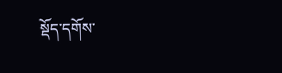སྡོད་དགོས་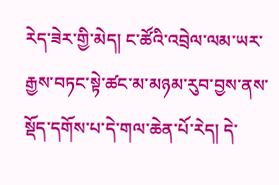རེད་ཟེར་གྱི་མེད། ང་ཚོའི་འབྲེལ་ལམ་ཡར་རྒྱས་བཏང་སྟེ་ཚང་མ་མཉམ་རུབ་བྱས་ནས་སྡོད་དགོས་པ་དེ་གལ་ཆེན་པོ་རེད། དེ་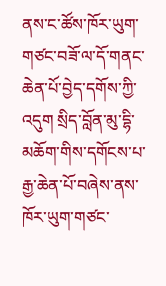ནས་ང་ཚོས་ཁོར་ཡུག་གཙང་བཟོ་ལ་དོ་གནང་ཆེན་པོ་བྱེད་དགོས་ཀྱི་འདུག སྲིད་བློན་མུ་དྷི་མཆོག་གིས་དགོངས་པ་རྒྱ་ཆེན་པོ་བཞེས་ནས་ཁོར་ཡུག་གཙང་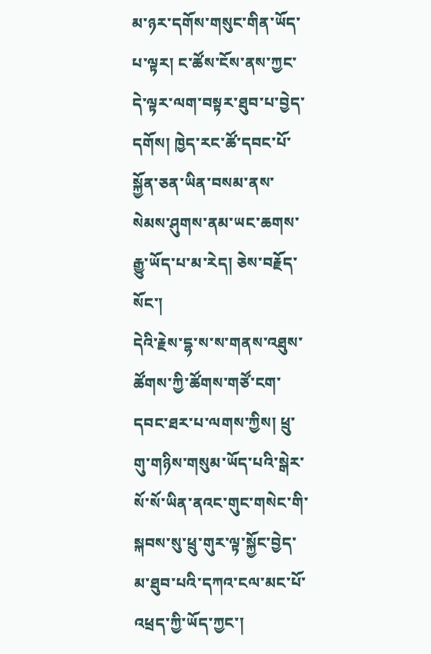མ་ཉར་དགོས་གསུང་གིན་ཡོད་པ་ལྟར། ང་ཚོས་ངོས་ནས་ཀྱང་དེ་ལྟར་ལག་བསྟར་ཐུབ་པ་བྱེད་དགོས། ཁྱེད་རང་ཚོ་དབང་པོ་སྐྱོན་ཅན་ཡིན་བསམ་ནས་སེམས་ཤུགས་ནམ་ཡང་ཆགས་རྒྱུ་ཡོད་པ་མ་རེད། ཅེས་བརྗོད་སོང་།
དེའི་རྗེས་དྷ་ས་ས་གནས་འཐུས་ཚོགས་ཀྱི་ཚོགས་གཙོ་ངག་དབང་ཐར་པ་ལགས་ཀྱིས། ཕྲུ་གུ་གཉིས་གསུམ་ཡོད་པའི་སྒེར་སོ་སོ་ཡིན་ནའང་གུང་གསེང་གི་སྐབས་སུ་ཕྲུ་གུར་ལྟ་སྐྱོང་བྱེད་མ་ཐུབ་པའི་དཀའ་ངལ་མང་པོ་འཕྲད་ཀྱི་ཡོད་ཀྱང་།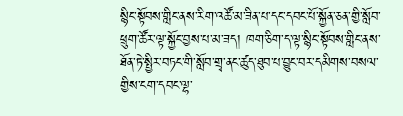སྙིང་སྟོབས་གླིང་ནས་རིག་འཚོ་མ་ཟིན་པ་དང་དབང་པོ་སྐྱོན་ཅན་གྱི་སློབ་ཕྲུག་ཚོར་ལྟ་སྐྱོང་བྱས་པ་མ་ཟད། ཁག་ཅིག་ད་ལྟ་སྙིང་སྟོབས་གླིང་ནས་ཐོན་ཏེ་སྤྱིར་བཏང་གི་སློབ་གྲྭ་ནང་ཚུད་ཐུབ་པ་བྱུང་བར་དམིགས་བསལ་གྱིས་ངག་དབང་ལྷ་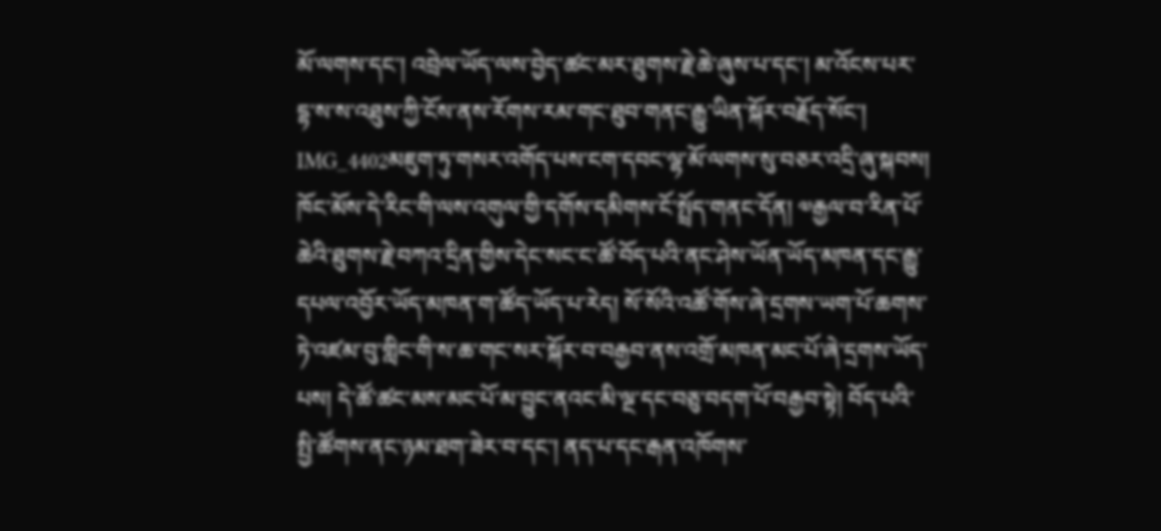མོ་ལགས་དང་། འབྲེལ་ཡོད་ལས་བྱེད་ཚང་མར་ཐུགས་རྗེ་ཆེ་ཞུས་པ་དང་། མ་འོངས་པར་དྷ་ས་ས་འཐུས་ཀྱི་ངོས་ནས་རོགས་རམ་གང་ཐུབ་གནང་རྒྱུ་ཡིན་སྐོར་བརྗོད་སོང་།
IMG_4402མཇུག་ཏུ་གསར་འགོད་པས་ངག་དབང་ལྷ་མོ་ལགས་སུ་བཅར་འདྲི་ཞུ་སྐབས། ཁོང་མོས་དེ་རིང་གི་ལས་འགུལ་གྱི་དགོས་དམིགས་ངོ་སྤྲོད་གནང་དོན། ༧རྒྱལ་བ་རིན་པོ་ཆེའི་ཐུགས་རྗེ་བཀའ་དྲིན་གྱིས་དེང་སང་ང་ཚོ་བོད་པའི་ནང་ཤེས་ཡོན་ཡོད་མཁན་དང་རྒྱུ་དཔལ་འབྱོར་ཡོད་མཁན་ག་ཚོད་ཡོད་པ་རེད། སོ་སོའི་འཚོ་གོས་ཞེ་དྲགས་ཡག་པོ་ཆགས་ཏེ་འཛམ་བུ་གླིང་གི་ས་ཆ་གང་སར་སྐོར་བ་བརྒྱབ་ནས་འགྲོ་མཁན་མང་པོ་ཞེ་དྲགས་ཡོད་པས། དེ་ཚོ་ཚང་མས་མང་པོ་མ་བྱུང་ནའང་མི་ལྔ་དང་བཅུ་བདག་པོ་བརྒྱབ་སྟེ། བོད་པའི་སྤྱི་ཚོགས་ནང་ཉམ་ཐག་ཟེར་བ་དང་། ནད་པ་དང་རྒན་འཁོགས་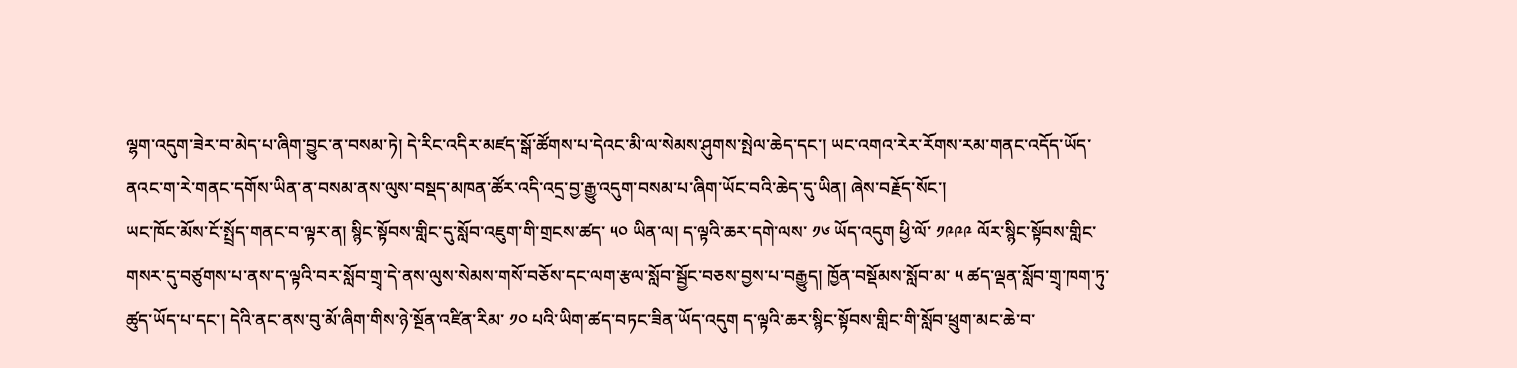ལྷག་འདུག་ཟེར་བ་མེད་པ་ཞིག་བྱུང་ན་བསམ་ཏེ། དེ་རིང་འདིར་མཛད་སྒོ་ཚོགས་པ་དེའང་མི་ལ་སེམས་ཤུགས་སྤེལ་ཆེད་དང་། ཡང་འགའ་རེར་རོགས་རམ་གནང་འདོད་ཡོད་ནའང་ག་རེ་གནང་དགོས་ཡིན་ན་བསམ་ནས་ལུས་བསྡད་མཁན་ཚོར་འདི་འདྲ་བྱ་རྒྱུ་འདུག་བསམ་པ་ཞིག་ཡོང་བའི་ཆེད་དུ་ཡིན། ཞེས་བརྗོད་སོང་།
ཡང་ཁོང་མོས་ངོ་སྤྲོད་གནང་བ་ལྟར་ན། སྙིང་སྟོབས་གླིང་དུ་སློབ་འཇུག་གི་གྲངས་ཚད་ ༥༠ ཡིན་ལ། ད་ལྟའི་ཆར་དགེ་ལས་ ༡༦ ཡོད་འདུག ཕྱི་ལོ་ ༡༩༩༩ ལོར་སྙིང་སྟོབས་གླིང་གསར་དུ་བཙུགས་པ་ནས་ད་ལྟའི་བར་སློབ་གྲྭ་དེ་ནས་ལུས་སེམས་གསོ་བཅོས་དང་ལག་རྩལ་སློབ་སྦྱོང་བཅས་བྱས་པ་བརྒྱུད། ཁྱོན་བསྡོམས་སློབ་མ་ ༥ ཚད་ལྡན་སློབ་གྲྭ་ཁག་ཏུ་ཚུད་ཡོད་པ་དང་། དེའི་ནང་ནས་བུ་མོ་ཞིག་གིས་ཉེ་སྔོན་འཛིན་རིམ་ ༡༠ པའི་ཡིག་ཚད་བཏང་ཟིན་ཡོད་འདུག ད་ལྟའི་ཆར་སྙིང་སྟོབས་གླིང་གི་སློབ་ཕྲུག་མང་ཆེ་བ་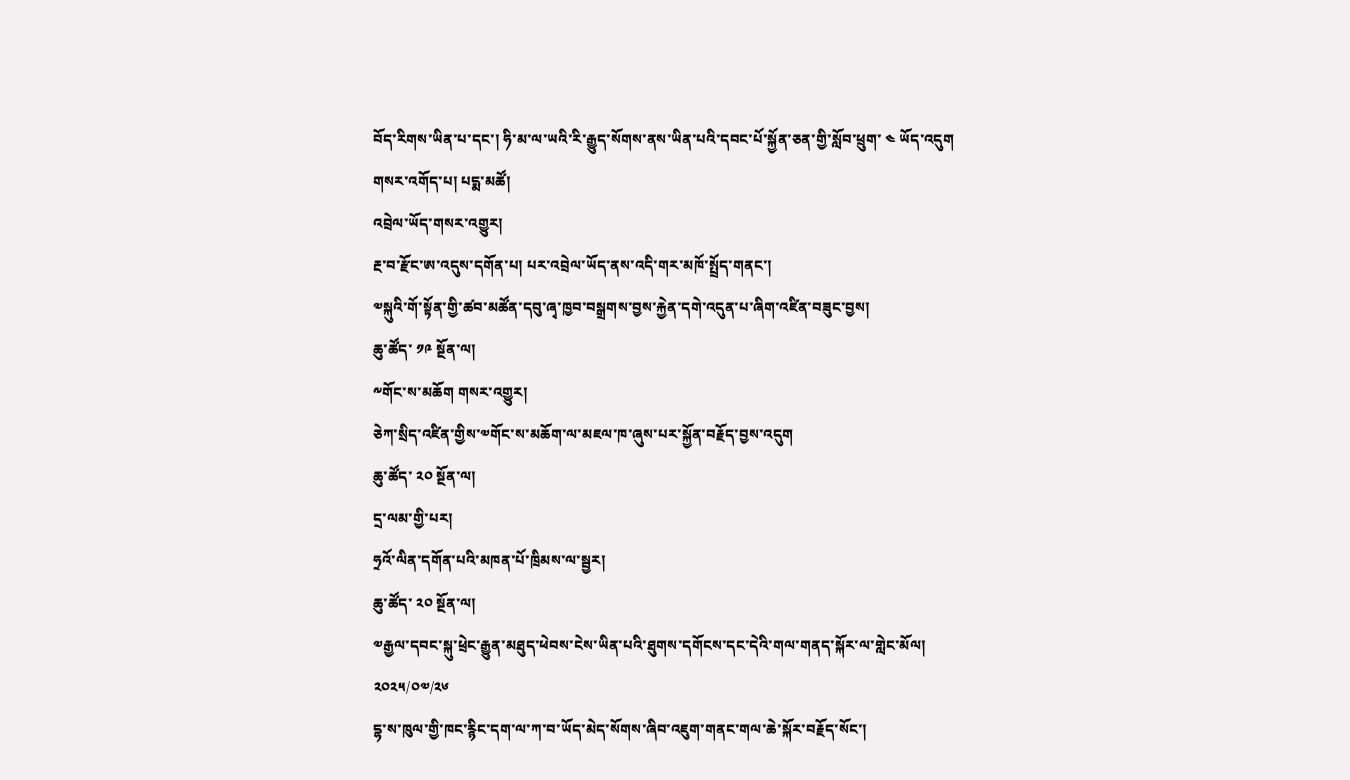བོད་རིགས་ཡིན་པ་དང་། ཧི་མ་ལ་ཡའི་རི་རྒྱུད་སོགས་ནས་ཡིན་པའི་དབང་པོ་སྐྱོན་ཅན་གྱི་སློབ་ཕྲུག་ ༤ ཡོད་འདུག
གསར་འགོད་པ། པདྨ་མཚོ།
འབྲེལ་ཡོད་གསར་འགྱུར།
རྔ་བ་རྫོང་ཨ་འདུས་དགོན་པ། པར་འབྲེལ་ཡོད་ནས་འདི་གར་མཁོ་སྤྲོད་གནང་།
༧སྐུའི་གོ་སྟོན་གྱི་ཚབ་མཚོན་དབུ་ཞྭ་ཁྱབ་བསྒྲགས་བྱས་རྐྱེན་དགེ་འདུན་པ་ཞིག་འཛིན་བཟུང་བྱས།
ཆུ་ཚོད་ ༡༩ སྔོན་ལ།
༸གོང་ས་མཆོག གསར་འགྱུར།
ཅེཀ་སྲིད་འཛིན་གྱིས་༧གོང་ས་མཆོག་ལ་མཇལ་ཁ་ཞུས་པར་སྐྱོན་བརྗོད་བྱས་འདུག
ཆུ་ཚོད་ ༢༠ སྔོན་ལ།
དྲ་ལམ་གྱི་པར།
ཧྲའོ་ལིན་དགོན་པའི་མཁན་པོ་ཁྲིམས་ལ་སྦྱར།
ཆུ་ཚོད་ ༢༠ སྔོན་ལ།
༧རྒྱལ་དབང་སྐུ་ཕྲེང་རྒྱུན་མཐུད་ཕེབས་ངེས་ཡིན་པའི་ཐུགས་དགོངས་དང་དེའི་གལ་གནད་སྐོར་ལ་གླེང་མོལ།
༢༠༢༥/༠༧/༢༦
དྷ་ས་ཁུལ་གྱི་ཁང་རྙིང་དག་ལ་ཀ་བ་ཡོད་མེད་སོགས་ཞིབ་འཇུག་གནང་གལ་ཆེ་སྐོར་བརྗོད་སོང་།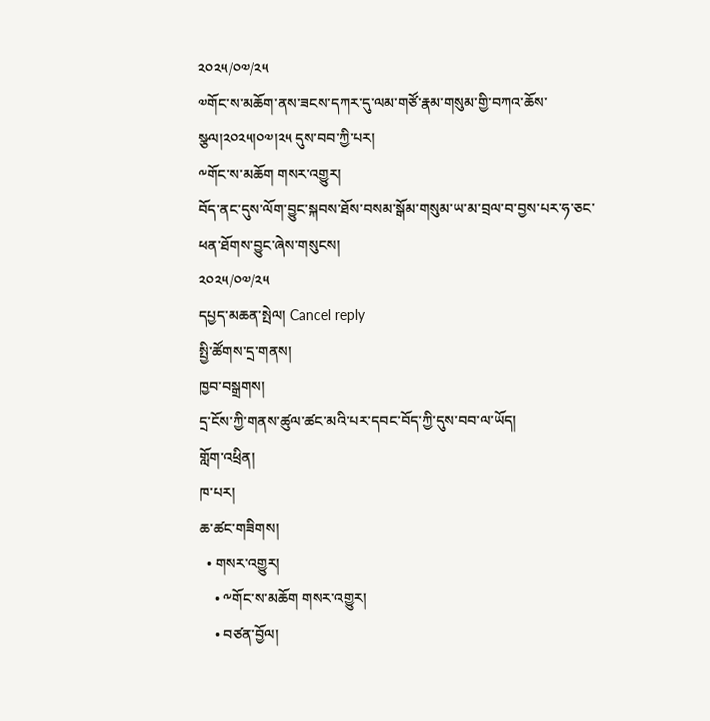༢༠༢༥/༠༧/༢༥
༧གོང་ས་མཆོག་ནས་ཟངས་དཀར་དུ་ལམ་གཙོ་རྣམ་གསུམ་གྱི་བཀའ་ཆོས་སྩལ།༢༠༢༥།༠༧།༢༥ དུས་བབ་ཀྱི་པར།
༸གོང་ས་མཆོག གསར་འགྱུར།
བོད་ནང་དུས་ལོག་བྱུང་སྐབས་ཐོས་བསམ་སྒོམ་གསུམ་ཡ་མ་བྲལ་བ་བྱས་པར་ཧ་ཅང་ཕན་ཐོགས་བྱུང་ཞེས་གསུངས།
༢༠༢༥/༠༧/༢༥
དཔྱད་མཆན་སྤེལ། Cancel reply
སྤྱི་ཚོགས་དྲ་གནས།
ཁྱབ་བསྒྲགས།
དྲ་ངོས་ཀྱི་གནས་ཚུལ་ཚང་མའི་པར་དབང་བོད་ཀྱི་དུས་བབ་ལ་ཡོད།
གློག་འཕྲིན།
ཁ་པར།
ཆ་ཚང་གཟིགས།
  • གསར་འགྱུར།
    • ༸གོང་ས་མཆོག གསར་འགྱུར།
    • བཙན་བྱོལ།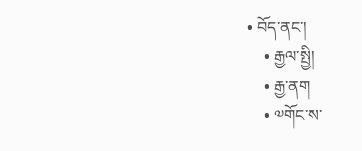• བོད་ནང་།
    • རྒྱལ་སྤྱི།
    • རྒྱ་ནག
    • ༧གོང་ས་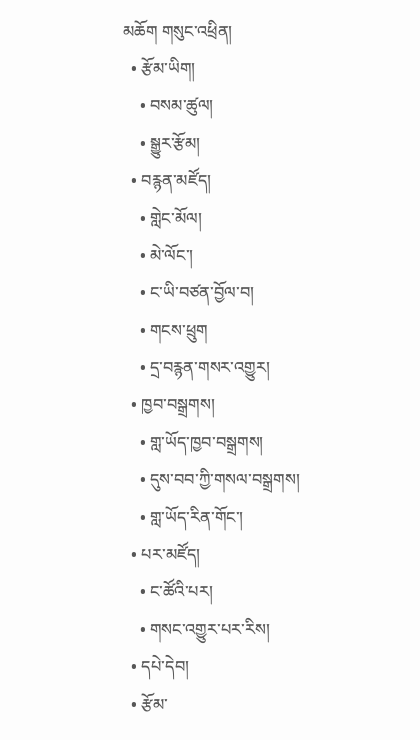མཆོག གསུང་འཕྲིན།
  • རྩོམ་ཡིག།
    • བསམ་ཚུལ།
    • སྒྱུར་རྩོམ།
  • བརྙན་མཛོད།
    • གླེང་མོལ།
    • མེ་ལོང་།
    • ང་ཡི་བཙན་བྱོལ་བ།
    • གངས་ཕྲུག
    • དྲ་བརྙན་གསར་འགྱུར།
  • ཁྱབ་བསྒྲགས།
    • གླ་ཡོད་ཁྱབ་བསྒྲགས།
    • དུས་བབ་ཀྱི་གསལ་བསྒྲགས།
    • གླ་ཡོད་རིན་གོང་།
  • པར་མཛོད།
    • ང་ཚོའི་པར།
    • གསང་འགྱུར་པར་རིས།
  • དཔེ་དེབ།
  • རྩོམ་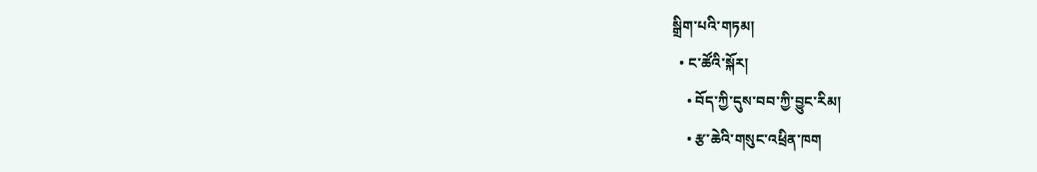སྒྲིག་པའི་གཏམ།
  • ང་ཚོའི་སྐོར།
    • བོད་ཀྱི་དུས་བབ་ཀྱི་བྱུང་རིམ།
    • རྩ་ཆེའི་གསུང་འཕྲིན་ཁག